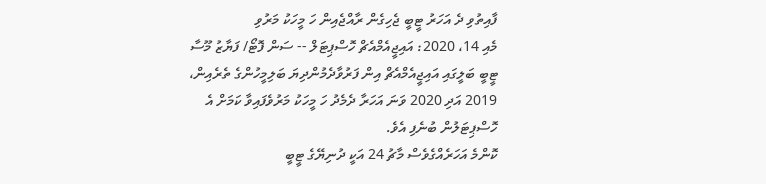ފާއިތުވި ދެ އަހަރު ޓީބީ ޖެހިގެން ރާއްޖެއިން ހަ މީހަކު މަރުވި
މެއި 14، 2020: އައިޖީއެމްއެޗް ހޮސްޕިޓަލް -- ސަން ފޮޓޯ/ ފަޔާޒު މޫސާ
ޓީބީ ބަލީގައި އައިޖީއެމްއެޗް އިން ފަރުވާދެމުންދިޔަ ބަލިމީހުންގެ ތެރެއިން، 2019 އަދި 2020 ވަނަ އަހަރާ ދެމެދު ހަ މީހަކު މަރުވެފައިވާ ކަމަށް އެ ހޮސްޕިޓަލުން ބުނެފި އެވެ.
ކޮންމެ އަހަރެއްގެވެސް މާޗު 24 އަކީ ދުނިޔޭގެ ޓީބީ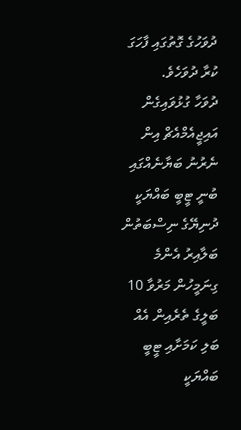ދުވަހުގެ ގޮތުގައި ފާހަގަ ކުރާ ދުވަހެވެ.
ދުވަހާ ގުޅުވައިގެން އައިޖީއެމްއެޗް އިން ނެރުނު ބަޔާނެއްގައި ބުނީ ޓީބީ ބައްޔަކީ ދުނިޔޭގެ ނިސްބަތުން ބަލާއިރު އެންމެ ގިނަމީހުން މަރުވާ 10 ބަލީގެ ތެރެއިން އެއް ބަލި ކަމަށާއި ޓީބީ ބައްޔަކީ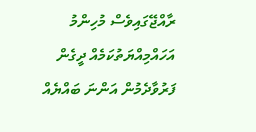ރާއްޖޭގައިވެސް މުހިންމު އަހައްމިއްޔަތުކަމެއް ދީގެން ފަރުވާދެމުން އަންނަ ބައްޔެއް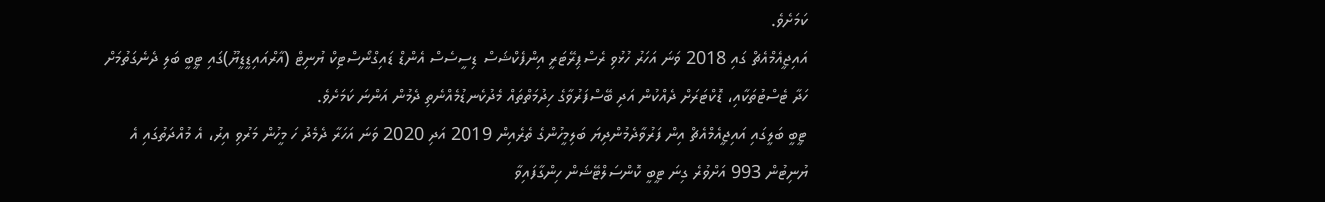ކަމަށެވެ.
އައިޖީއެމްއެޗް ގައި 2018 ވަނަ އަހަރު ހުޅުވި ރެސްޕިރޭޓަރީ އިންފެކްޝަސް ޑިސީސެސް އެންޑް ޑައިގްނޯސްޓިކް ޔުނިޓް (އާރްއައިޑީޑީޔޫ)ގައި ޓީބީ ބަލި ދެނެގަތުމަށް ހަދާ ޓެސްޓުތަކާއި، ޑޮކްޓަރަށް ދެއްކުން އަދި ބޭސްފަރުވާގެ ހިދުމަތްތައް މެދުކެނޑުމެއްނެތި ދެމުން އަންނަ ކަމަށެވެ.
ޓީބީ ބަލީގައި އައިޖީއެމްއެޗް އިން ފަރުވާދެމުންދިޔަ ބަލިމީހުންގެ ތެރެއިން 2019 އަދި 2020 ވަނަ އަހަރާ ދެމެދު ހަ މީހުން މަރުވި އިރު، އެ މުއްދަތުގައި އެ ޔުނިޓުން 993 އަށްވުރެ ގިނަ ޓީބީ ކޮންސަލްޓޭޝަން ހިންގާފައިވާ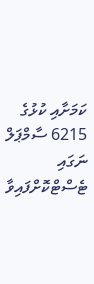ކަމަށާއި ކުޅުގެ 6215 ސާމްޕަލް ނަގައި ޓެސްޓްކޮށްފައިވާ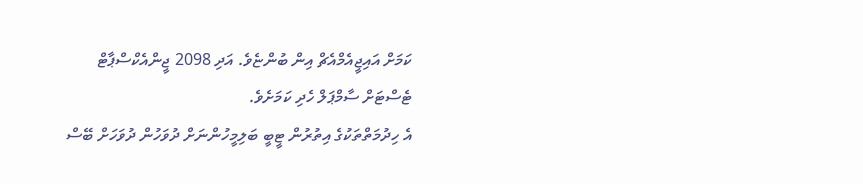ކަމަށް އައިޖީއެމްއެޗް އިން ބުންޏެވެ. އަދި 2098 ޖީންއެކްސްޕާޓް ޓެސްޓަށް ސާމްޕަލް ހެދި ކަމަށެވެ.
އެ ހިދުމަތްތަކުގެ އިތުރުން ޓީބީ ބަލިމީހުންނަށް ދުވަހުން ދުވަހަށް ބޭސް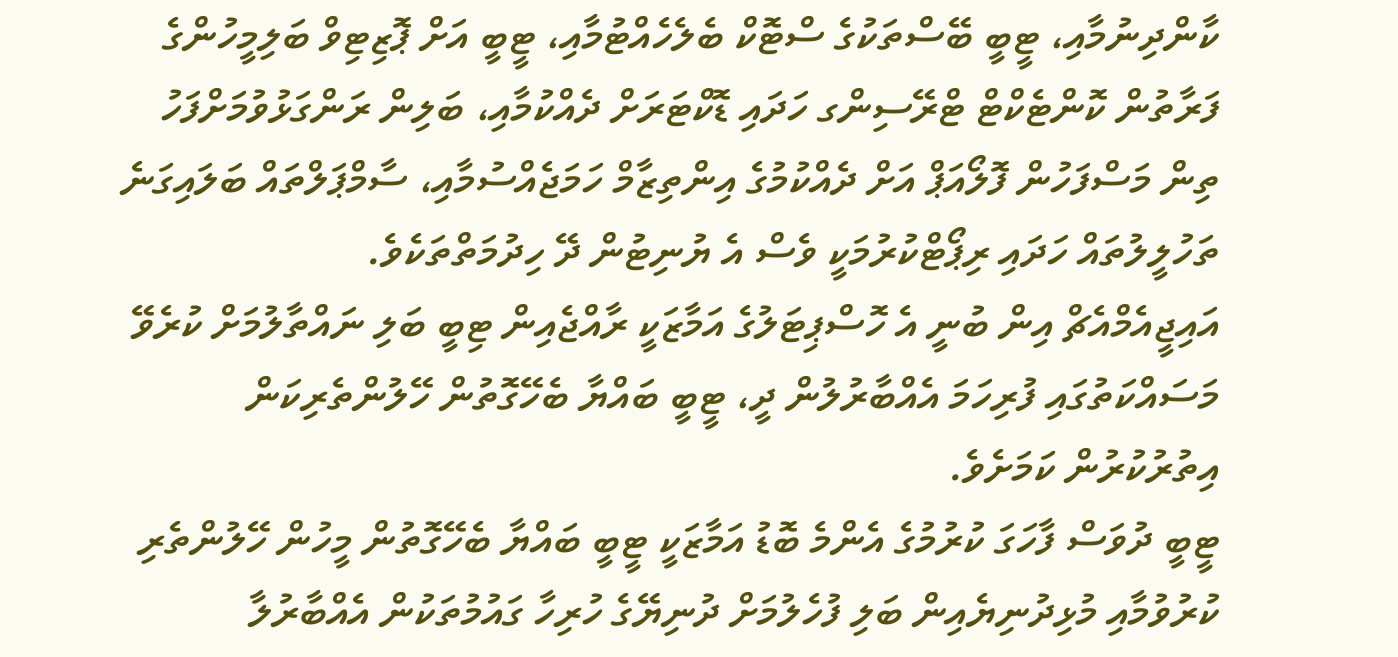ކާންދިނުމާއި، ޓީބީ ބޭސްތަކުގެ ސްޓޮކް ބެލެހެއްޓުމާއި، ޓީބީ އަށް ޕޮޒިޓިވް ބަލިމީހުންގެ ފަރާތުން ކޮންޓެކްޓް ޓްރޭސިންގ ހަދައި ޑޮކްޓަރަށް ދެއްކުމާއި، ބަލިން ރަންގަޅުވުމަށްފަހު ތިން މަސްފަހުން ފޮލޯއަޕް އަށް ދެއްކުމުގެ އިންތިޒާމް ހަމަޖެއްސުމާއި، ސާމްޕަލްތައް ބަލައިގަނެ ތަހުލީލުތައް ހަދައި ރިޕޯޓްކުރުމަކީ ވެސް އެ ޔުނިޓުން ދޭ ހިދުމަތްތަކެވެ.
އައިޖީއެމްއެޗް އިން ބުނީ އެ ހޮސްޕިޓަލުގެ އަމާޒަކީ ރާއްޖެއިން ޓިބީ ބަލި ނައްތާލުމަށް ކުރެވޭ މަސައްކަތުގައި ފުރިހަމަ އެއްބާރުލުން ދީ، ޓީބީ ބައްޔާ ބެހޭގޮތުން ހޭލުންތެރިކަން އިތުރުކުރުން ކަމަށެވެ.
ޓީބީ ދުވަސް ފާހަގަ ކުރުމުގެ އެންމެ ބޮޑު އަމާޒަކީ ޓީބީ ބައްޔާ ބެހޭގޮތުން މީހުން ހޭލުންތެރި ކުރުވުމާއި މުޅިދުނިޔެއިން ބަލި ފުހެލުމަށް ދުނިޔޭގެ ހުރިހާ ގައުމުތަކުން އެއްބާރުލާ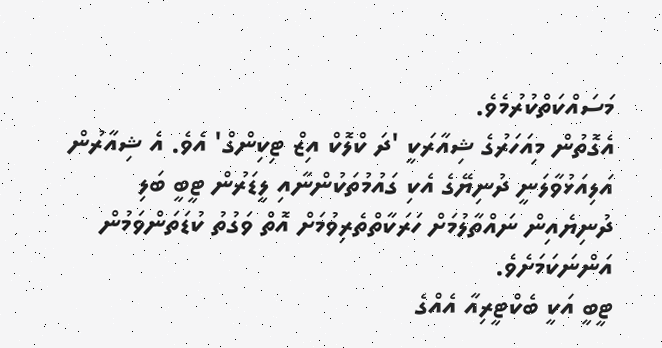މަސައްކަތްކުރުމެވެ.
އެގޮތުން މިއަހަރުގެ ޝިއާރަކީ 'ދަ ކްލޮކް އިޒް ޓިކިންގް' އެވެ. އެ ޝިއާރުން އަލިއަޅުވާލަނީ ދުނިޔޭގެ އެކި ގައުމުތަކުންނާއި ލީޑަރުން ޓީބީ ބަލި ދުނިޔެއިން ނައްތާލުމަށް ހަރަކާތްތެރިވުމަށް އޮތް ވަގުތު ކުޑަތަންވަމުން އަންނަކަމަށެވެ.
ޓީބީ އަކީ ބެކްޓީރިއާ އެއްގެ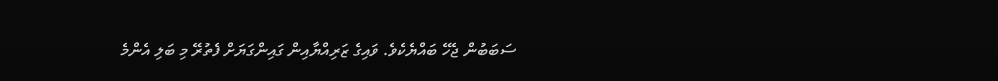ސަބަބުން ޖެހޭ ބައްޔެކެވެ. ވައިގެ ޒަރިއްޔާއިން ގައިންގަޔަށް ފެތުރޭ މި ބަލި އެންމެ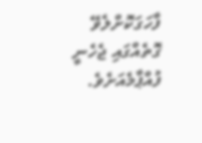ފާހަގަކޮށްލެވޭ ގޮތެއްގައި ޖެހެނީ ފުއްޕާމެއަށެވެ.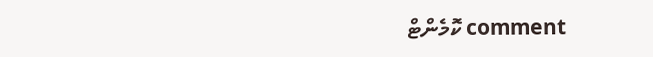comment ކޮމެންޓް